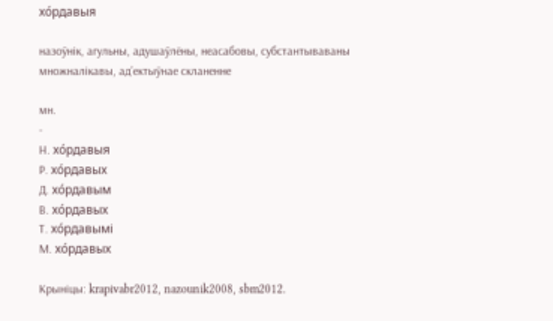хо́рдавыя

назоўнік, агульны, адушаўлёны, неасабовы, субстантываваны множналікавы, ад’ектыўнае скланенне

мн.
-
Н. хо́рдавыя
Р. хо́рдавых
Д. хо́рдавым
В. хо́рдавых
Т. хо́рдавымі
М. хо́рдавых

Крыніцы: krapivabr2012, nazounik2008, sbm2012.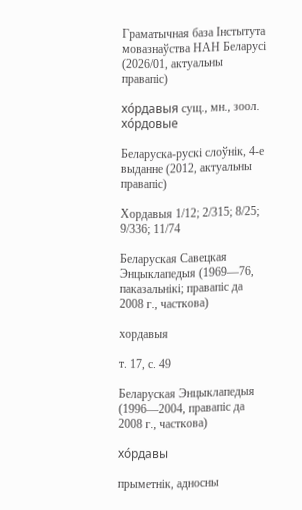Граматычная база Інстытута мовазнаўства НАН Беларусі (2026/01, актуальны правапіс)

хо́рдавыя сущ., мн., зоол. хо́рдовые

Беларуска-рускі слоўнік, 4-е выданне (2012, актуальны правапіс)

Хордавыя 1/12; 2/315; 8/25; 9/336; 11/74

Беларуская Савецкая Энцыклапедыя (1969—76, паказальнікі; правапіс да 2008 г., часткова)

хордавыя

т. 17, с. 49

Беларуская Энцыклапедыя (1996—2004, правапіс да 2008 г., часткова)

хо́рдавы

прыметнік, адносны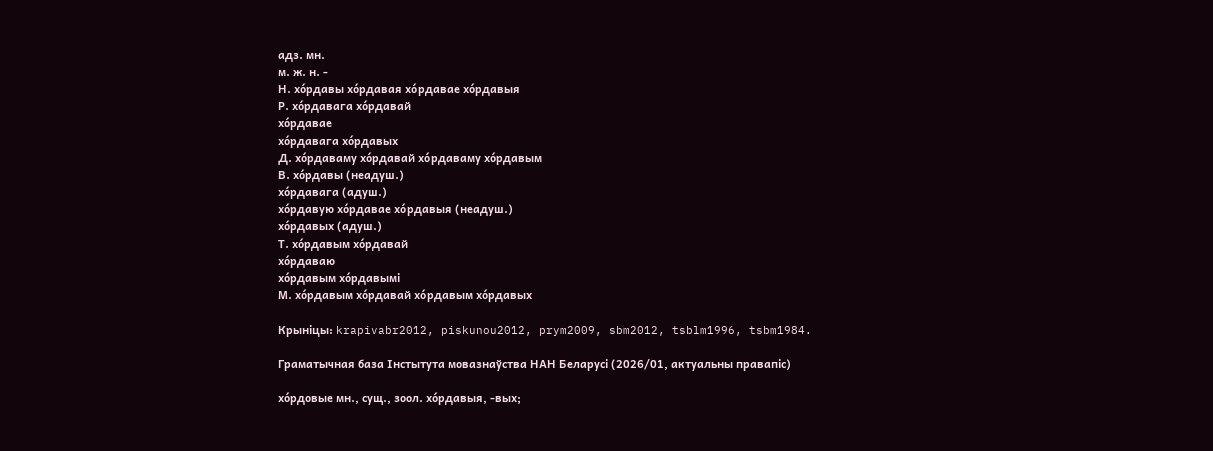адз. мн.
м. ж. н. -
Н. хо́рдавы хо́рдавая хо́рдавае хо́рдавыя
Р. хо́рдавага хо́рдавай
хо́рдавае
хо́рдавага хо́рдавых
Д. хо́рдаваму хо́рдавай хо́рдаваму хо́рдавым
В. хо́рдавы (неадуш.)
хо́рдавага (адуш.)
хо́рдавую хо́рдавае хо́рдавыя (неадуш.)
хо́рдавых (адуш.)
Т. хо́рдавым хо́рдавай
хо́рдаваю
хо́рдавым хо́рдавымі
М. хо́рдавым хо́рдавай хо́рдавым хо́рдавых

Крыніцы: krapivabr2012, piskunou2012, prym2009, sbm2012, tsblm1996, tsbm1984.

Граматычная база Інстытута мовазнаўства НАН Беларусі (2026/01, актуальны правапіс)

хо́рдовые мн., сущ., зоол. хо́рдавыя, -вых;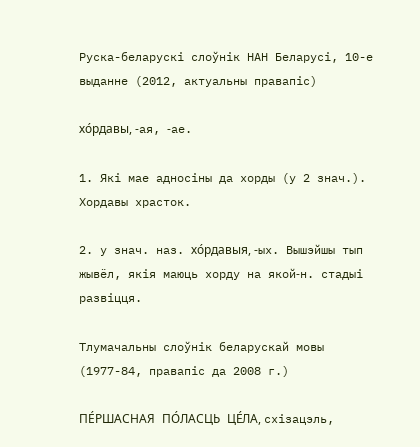Руска-беларускі слоўнік НАН Беларусі, 10-е выданне (2012, актуальны правапіс)

хо́рдавы, ‑ая, ‑ае.

1. Які мае адносіны да хорды (у 2 знач.). Хордавы храсток.

2. у знач. наз. хо́рдавыя, ‑ых. Вышэйшы тып жывёл, якія маюць хорду на якой‑н. стадыі развіцця.

Тлумачальны слоўнік беларускай мовы (1977-84, правапіс да 2008 г.)

ПЕ́РШАСНАЯ ПО́ЛАСЦЬ ЦЕ́ЛА, схізацэль,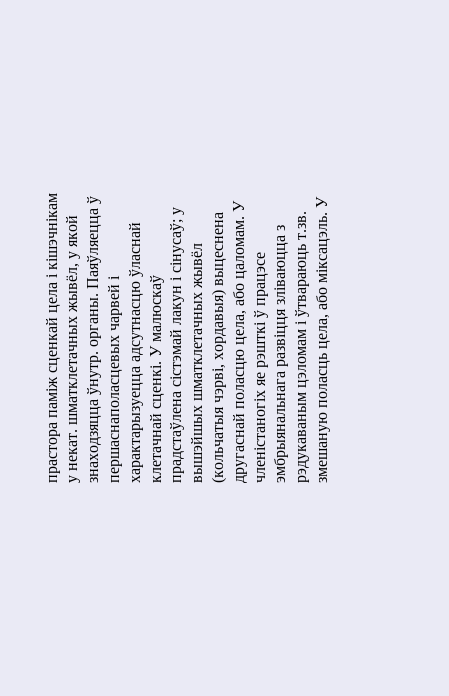прастора паміж сценкай цела і кішэчнікам у некат. шматклетачных жывёл, у якой знаходзяцца ўнутр. органы. Паяўляецца ў першаснаполасцевых чарвей і характарызуецца адсутнасцю ўласнай клетачнай сценкі. У малюскаў прадстаўлена сістэмай лакун і сінусаў; у вышэйшых шматклетачных жывёл (кольчатыя чэрві, хордавыя) выцеснена другаснай поласцю цела, або цаломам. У членістаногіх яе рэшткі ў працэсе эмбрыянальнага развіцця зліваюцца з рэдукаваным цэломам і ўтвараюць т.зв. змешаную поласць цела, або міксацэль. У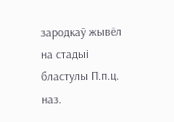зародкаў жывёл на стадыі бластулы П.п.ц. наз.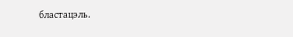бластацэль.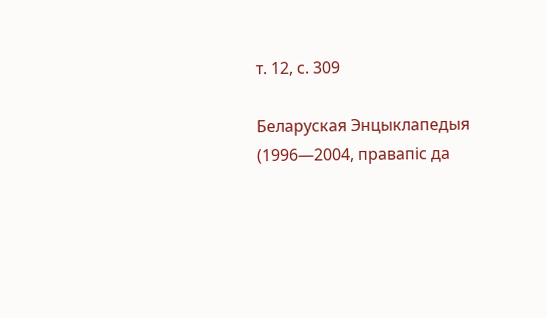т. 12, с. 309

Беларуская Энцыклапедыя (1996—2004, правапіс да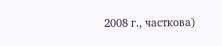2008 г., часткова)